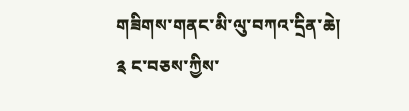གཟིགས་གནང་མི་ལུ་བཀའ་དྲིན་ཆེ།
༉ ང་བཅས་ཀྱིས་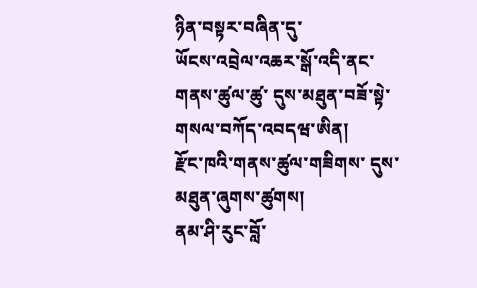ཉིན་བསྟར་བཞིན་དུ་
ཡོངས་འབྲེལ་འཆར་སྒོ་འདི་ནང་
གནས་ཚུལ་ཚུ་ དུས་མཐུན་བཟོ་སྟེ་ གསལ་བཀོད་འབདཝ་ཨིན།
རྫོང་ཁའི་གནས་ཚུལ་གཟིགས་ དུས་མཐུན་ཞུགས་ཚུགས།
ནམ་ཤི་རུང་བློ་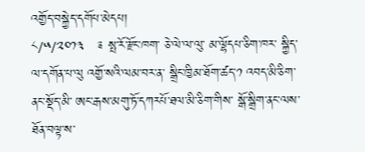འགྱོད་བསྐྱེད་དགོཔ་མེདཔ།
༨/༥/༢༠༡༣   ༉ སྤ་རོ་རྫོང་ཁག་ ཅེ་ལེ་ལ་ལུ་ མ་ལྷོདཔ་ཅིག་ཁར་ སྐྱིད་ལ་དགོན་པ་ལུ འགྱོ་སའི་ལམ་བར་ན་ སྒྲིང་ཁྱིམ་ཐོག་ཚད་༡ འབད་མི་ཅིག་ནང་སྡོད་མི་ ཨང་རྒས་མགུ་ཏོ་དཀརཔོ་ཐལ་མི་ཅིག་གིས་ སྒོ་སྒྲིག་ནང་ལས་ ཐོན་བལྟ་ས་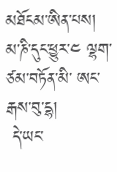མཐོངམ་ཨིན་པས།
མ་ཎི་དུང་ཕྱུར་༤ ལྷག་ཙམ་བཏོན་མི་ ཨང་རྒས་བུ་དྷ།
 དེ་ཡང་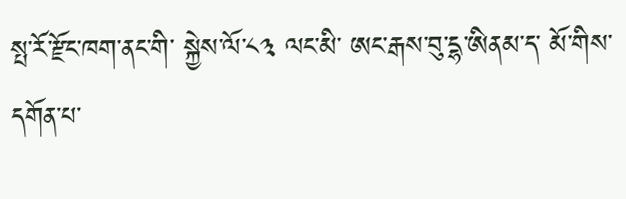སྤ་རོ་རྫོང་ཁག་ནང་གི་ སྐྱེས་ལོ་༨༣ ལང་མི་ ཨང་རྒས་བུ་དྷ་ཨིནམ་ད་ མོ་གིས་ དགོན་པ་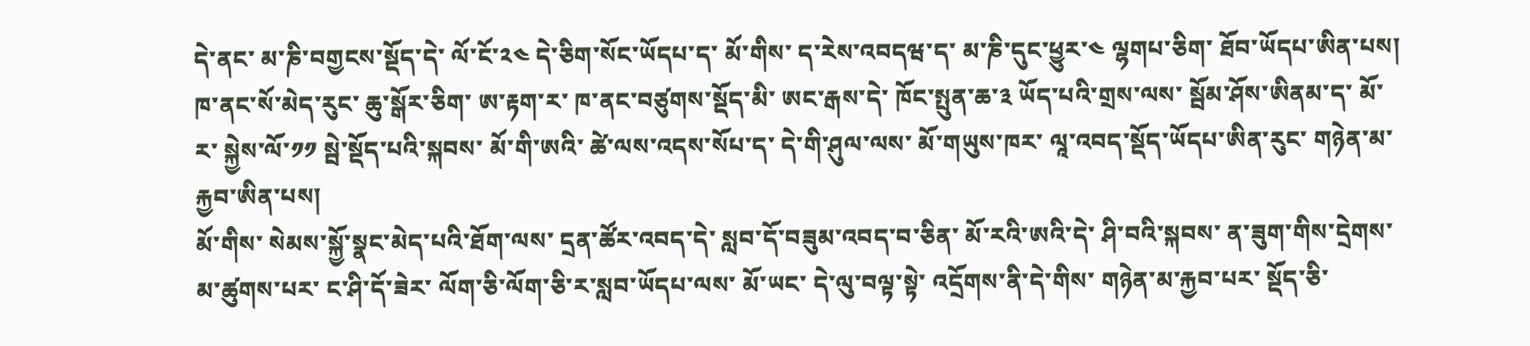དེ་ནང་ མ་ཎི་བགྱངས་སྡོད་དེ་ ལོ་ངོ་༢༤ དེ་ཅིག་སོང་ཡོདཔ་ད་ མོ་གིས་ ད་རེས་འབདཝ་ད་ མ་ཎི་དུང་ཕྱུར་༤ ལྷགཔ་ཅིག་ ཐོབ་ཡོདཔ་ཨིན་པས།
ཁ་ནང་སོ་མེད་རུང་ ཆུ་སྒོར་ཅིག་ ཨ་རྟག་ར་ ཁ་ནང་བཙུགས་སྡོད་མི་ ཨང་རྒས་དེ་ ཁོང་སྤུན་ཆ་༣ ཡོད་པའི་གྲས་ལས་ སྦོམ་ཤོས་ཨིནམ་ད་ མོ་ར་ སྐྱེས་ལོ་༡༡ སྦེ་སྡོད་པའི་སྐབས་ མོ་གི་ཨའི་ ཚེ་ལས་འདས་སོཔ་ད་ དེ་གི་ཤུལ་ལས་ མོ་གཡུས་ཁར་ ལཱ་འབད་སྡོད་ཡོདཔ་ཨིན་རུང་ གཉེན་མ་རྐྱབ་ཨིན་པས།
མོ་གིས་ སེམས་སྐྱོ་སྣང་མེད་པའི་ཐོག་ལས་ དྲན་ཚོར་འབད་དེ་ སླབ་དོ་བཟུམ་འབད་བ་ཅིན་ མོ་རའི་ཨའི་དེ་ ཤི་བའི་སྐབས་ ན་ཟུག་གིས་དྲེགས་མ་ཚུགས་པར་ ང་ཤི་དོ་ཟེར་ ལོག་ཅི་ལོག་ཅི་ར་སླབ་ཡོདཔ་ལས་ མོ་ཡང་ དེ་ལུ་བལྟ་སྟེ་ འདྲོགས་ནི་དེ་གིས་ གཉེན་མ་རྐྱབ་པར་ སྡོད་ཅི་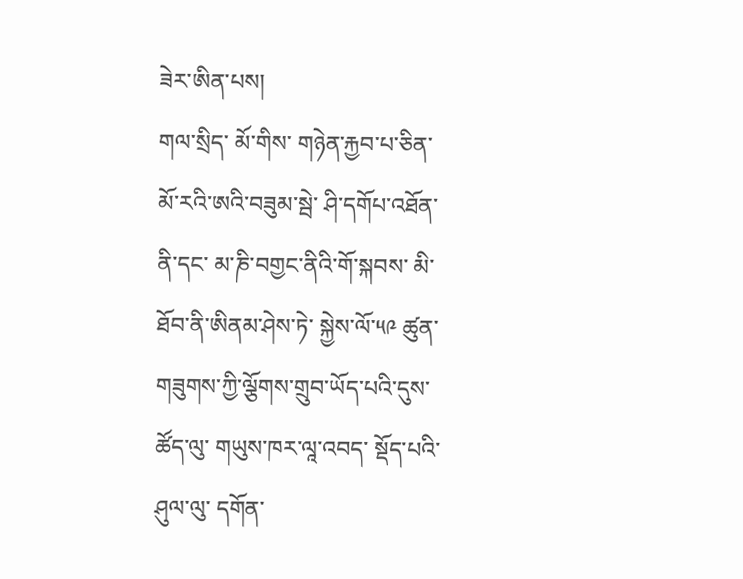ཟེར་ཨིན་པས།
གལ་སྲིད་ མོ་གིས་ གཉེན་རྐྱབ་པ་ཅིན་ མོ་རའི་ཨའི་བཟུམ་སྦེ་ ཤི་དགོཔ་འཐོན་ནི་དང་ མ་ཎི་བགྱང་ནིའི་གོ་སྐབས་ མི་ཐོབ་ནི་ཨིནམ་ཤེས་ཏེ་ སྐྱེས་ལོ་༥༩ ཚུན་ གཟུགས་ཀྱི་ལྕོགས་གྲུབ་ཡོད་པའི་དུས་ཚོད་ལུ་ གཡུས་ཁར་ལཱ་འབད་ སྡོད་པའི་ཤུལ་ལུ་ དགོན་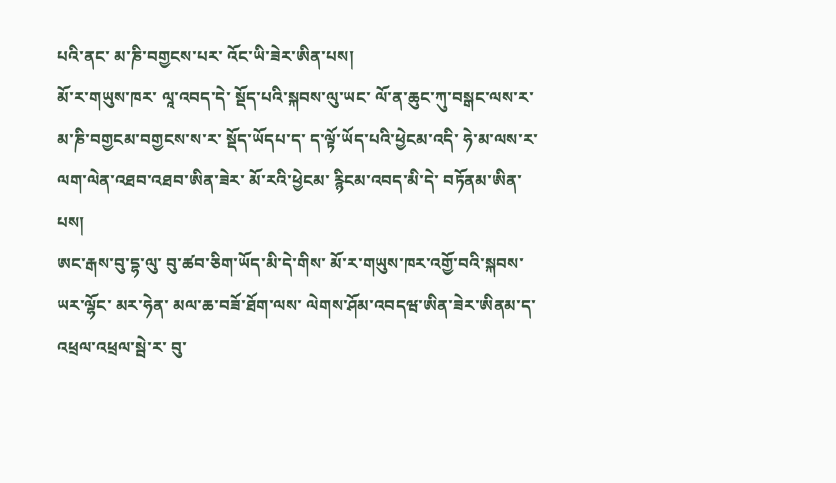པའི་ནང་ མ་ཎི་བགྱངས་པར་ འོང་ཡི་ཟེར་ཨིན་པས།
མོ་ར་གཡུས་ཁར་ ལཱ་འབད་དེ་ སྡོད་པའི་སྐབས་ལུ་ཡང་ ལོ་ན་ཆུང་ཀུ་བསྒང་ལས་ར་ མ་ཎི་བགྱངམ་བགྱངས་ས་ར་ སྡོད་ཡོདཔ་ད་ ད་ལྟོ་ཡོད་པའི་ཕྱེངམ་འདི་ ཧེ་མ་ལས་ར་ ལག་ལེན་འཐབ་འཐབ་ཨིན་ཟེར་ མོ་རའི་ཕྱེངམ་ རྙིངམ་འབད་མི་དེ་ བཏོནམ་ཨིན་པས།
ཨང་རྒས་བུ་དྷ་ལུ་ བུ་ཚབ་ཅིག་ཡོད་མི་དེ་གིས་ མོ་ར་གཡུས་ཁར་འགྱོ་བའི་སྐབས་ ཡར་ལྷོང་ མར་ཧེན་ མལ་ཆ་བཟོ་ཐོག་ལས་ ལེགས་ཤོམ་འབདཝ་ཨིན་ཟེར་ཨིནམ་ད་ འཕྲལ་འཕྲལ་སྦེ་ར་ བུ་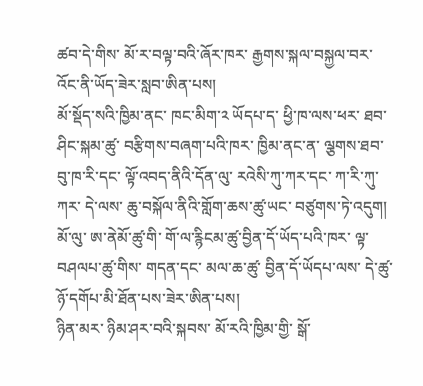ཚབ་དེ་གིས་ མོ་ར་བལྟ་བའི་ཞོར་ཁར་ རྒྱགས་སྐལ་བསྐྱལ་བར་ འོང་ནི་ཡོད་ཟེར་སླབ་ཨིན་པས།
མོ་སྡོད་སའི་ཁྱིམ་ནང་ ཁང་མིག་༢ ཡོདཔ་ད་ ཕྱི་ཁ་ལས་ཕར་ ཐབ་ཤིང་སྐམ་ཚུ་ བརྩིགས་བཞག་པའི་ཁར་ ཁྱིམ་ནང་ན་ ལྕགས་ཐབ་ བུ་ཁ་རི་དང་ ལྟོ་འབད་ནིའི་དོན་ལུ་ རའེསི་ཀུ་ཀར་དང་ ཀ་རི་ཀུ་ཀར་ དེ་ལས་ ཆུ་བསྐོལ་ནིའི་གློག་ཆས་ཚུ་ཡང་ བཙུགས་ཏེ་འདུག།
མོ་ལུ་ ཨ་ནེམོ་ཚུ་གི་ གོ་ལ་རྙིངམ་ཚུ་བྱིན་དོ་ཡོད་པའི་ཁར་ ལྟ་བཤལཔ་ཚུ་གིས་ གདན་དང་ མལ་ཆ་ཚུ་ བྱིན་དོ་ཡོདཔ་ལས་ དེ་ཚུ་ ཉོ་དགོཔ་མི་ཐོན་པས་ཟེར་ཨིན་པས།
ཉིན་མར་ ཉིམ་ཤར་བའི་སྐབས་ མོ་རའི་ཁྱིམ་གྱི་ སྒོ་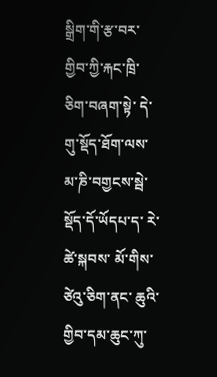སྒྲིག་གི་རྩ་བར་ གྱིབ་ཀྱི་རྐང་ཁྲི་ཅིག་བཞག་སྟེ་ དེ་གུ་སྡོད་ཐོག་ལས་ མ་ཎི་བགྱངས་སྦེ་ སྡོད་དོ་ཡོདཔ་ད་ རེ་ཚེ་སྐབས་ མོ་གིས་ ཙེའུ་ཅིག་ནང་ ཆུའི་གྱིབ་དམ་ཆུང་ཀུ་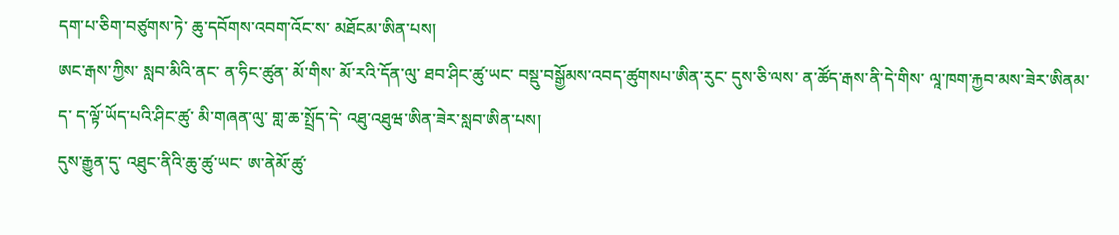དག་པ་ཅིག་བཙུགས་ཏེ་ ཆུ་དབོགས་འབག་འོང་ས་ མཐོངམ་ཨིན་པས།
ཨང་རྒས་ཀྱིས་ སླབ་མིའི་ནང་ ན་ཧིང་ཚུན་ མོ་གིས་ མོ་རའི་དོན་ལུ་ ཐབ་ཤིང་ཚུ་ཡང་ བསྡུ་བསྒྱོམས་འབད་ཚུགསཔ་ཨིན་རུང་ དུས་ཅི་ལས་ ན་ཚོད་རྒས་ནི་དེ་གིས་ ལཱ་ཁག་རྐྱབ་མས་ཟེར་ཨིནམ་ད་ ད་ལྟོ་ཡོད་པའི་ཤིང་ཚུ་ མི་གཞན་ལུ་ གླ་ཆ་སྤྲོད་དེ་ འཐུ་འཐུཝ་ཨིན་ཟེར་སླབ་ཨིན་པས།
དུས་རྒྱུན་དུ་ འཐུང་ནིའི་ཆུ་ཚུ་ཡང་ ཨ་ནེམོ་ཚུ་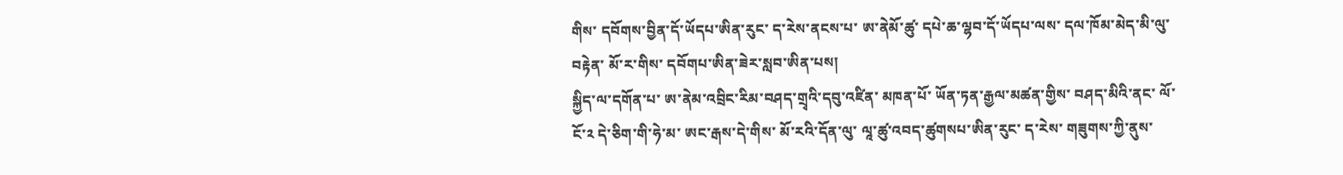གིས་ དབོགས་བྱིན་དོ་ཡོདཔ་ཨིན་རུང་ ད་རེས་ནངས་པ་ ཨ་ནེམོ་ཚུ་ དཔེ་ཆ་ལྷབ་དོ་ཡོདཔ་ལས་ དལ་ཁོམ་མེད་མི་ལུ་བརྟེན་ མོ་ར་གིས་ དབོགཔ་ཨིན་ཟེར་སླབ་ཨིན་པས།
སྐྱིད་ལ་དགོན་པ་ ཨ་ནེམ་འབྲིང་རིམ་བཤད་གྲྭའི་དབུ་འཛིན་ མཁན་པོ་ ཡོན་ཏན་རྒྱལ་མཚན་གྱིས་ བཤད་མིའི་ནང་ ལོ་ངོ་༢ དེ་ཅིག་གི་ཧེ་མ་ ཨང་རྒས་དེ་གིས་ མོ་རའི་དོན་ལུ་ ལཱ་ཚུ་འབད་ཚུགསཔ་ཨིན་རུང་ ད་རེས་ གཟུགས་ཀྱི་ནུས་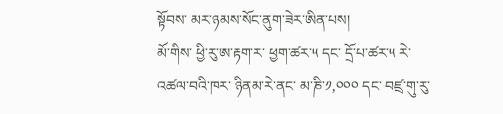སྟོབས་ མར་ཉམས་སོང་ནུག་ཟེར་ཨིན་པས།
མོ་གིས་ ཕྱི་རུ་ཨ་རྟག་ར་ ཕྱག་ཚར་༥ དང་ དྲོ་པ་ཚར་༥ རེ་ འཚལ་བའི་ཁར་ ཉིནམ་རེ་ནང་ མ་ཎི་༡,༠༠༠ དང་ བཛྲ་གུ་རུ་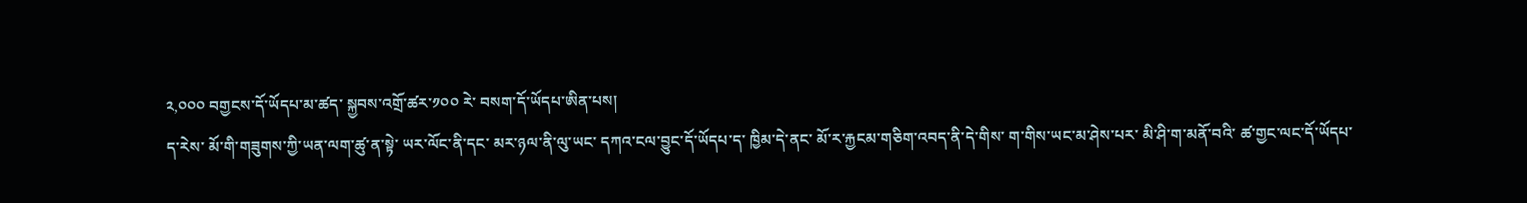༢,༠༠༠ བགྱངས་དོ་ཡོདཔ་མ་ཚད་ སྐྱབས་འགྲོ་ཚར་༡༠༠ རེ་ བསག་དོ་ཡོདཔ་ཨིན་པས།
ད་རེས་ མོ་གི་གཟུགས་ཀྱི་ཡན་ལག་ཚུ་ན་སྟེ་ ཡར་ལོང་ནི་དང་ མར་ཉལ་ནི་ལུ་ཡང་ དཀའ་ངལ་བྱུང་དོ་ཡོདཔ་ད་ ཁྱིམ་དེ་ནང་ མོ་ར་རྐྱངམ་གཅིག་འབད་ནི་དེ་གིས་ ག་གིས་ཡང་མ་ཤེས་པར་ མི་ཤི་ག་མནོ་བའི་ ཚ་གྱང་ལང་དོ་ཡོདཔ་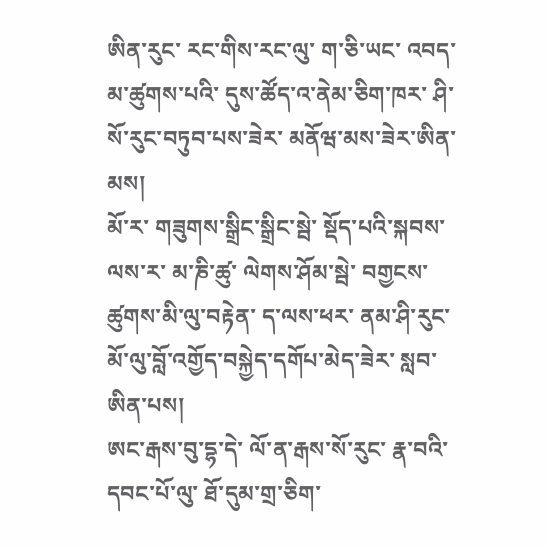ཨིན་རུང་ རང་གིས་རང་ལུ་ ག་ཅི་ཡང་ འབད་མ་ཚུགས་པའི་ དུས་ཚོད་འ་ནེམ་ཅིག་ཁར་ ཤི་སོ་རུང་བཏུབ་པས་ཟེར་ མནོཝ་མས་ཟེར་ཨིན་མས།
མོ་ར་ གཟུགས་སྒྲིང་སྒྲིང་སྦེ་ སྡོད་པའི་སྐབས་ལས་ར་ མ་ཎི་ཚུ་ ལེགས་ཤོམ་སྦེ་ བགྱངས་ཚུགས་མི་ལུ་བརྟེན་ ད་ལས་ཕར་ ནམ་ཤི་རུང་ མོ་ལུ་བློ་འགྱོད་བསྐྱེད་དགོཔ་མེད་ཟེར་ སླབ་ཨིན་པས།
ཨང་རྒས་བུ་དྷ་དེ་ ལོ་ན་རྒས་སོ་རུང་ རྣ་བའི་དབང་པོ་ལུ་ ཐོ་དུམ་གྲ་ཅིག་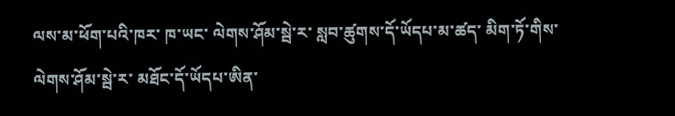ལས་མ་ཕོག་པའི་ཁར་ ཁ་ཡང་ ལེགས་ཤོམ་སྦེ་ར་ སླབ་ཚུགས་དོ་ཡོདཔ་མ་ཚད་ མིག་ཏོ་གིས་ ལེགས་ཤོམ་སྦེ་ར་ མཐོང་དོ་ཡོདཔ་ཨིན་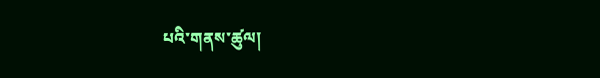པའི་གནས་ཚུལ།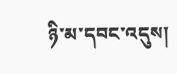ཉི་མ་དབང་འདུས།